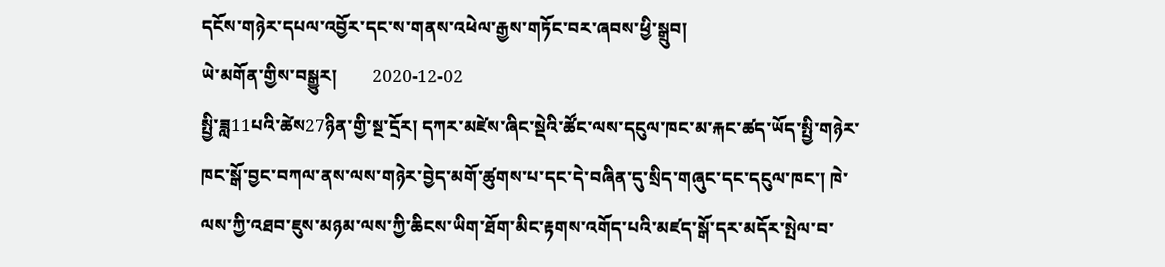དངོས་གཉེར་དཔལ་འབྱོར་དང་ས་གནས་འཕེལ་རྒྱས་གཏོང་བར་ཞབས་ཕྱི་སྒྲུབ།
ཡེ་མགོན་གྱིས་བསྒྱུར།        2020-12-02
སྤྱི་ཟླ11པའི་ཚེས27ཉིན་གྱི་སྔ་དྲོར། དཀར་མཛེས་ཞིང་སྡེའི་ཚོང་ལས་དངུལ་ཁང་མ་རྐང་ཚད་ཡོད་སྤྱི་གཉེར་ཁང་སྒོ་བྱང་བཀལ་ནས་ལས་གཉེར་བྱེད་མགོ་ཚུགས་པ་དང་དེ་བཞིན་དུ་སྲིད་གཞུང་དང་དངུལ་ཁང་། ཁེ་ལས་ཀྱི་འཐབ་ཇུས་མཉམ་ལས་ཀྱི་ཆིངས་ཡིག་ཐོག་མིང་རྟགས་འགོད་པའི་མཛད་སྒོ་དར་མདོར་སྤེལ་བ་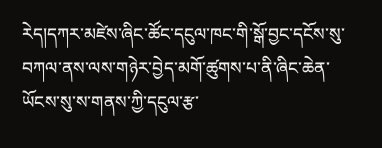རེད།དཀར་མཛེས་ཞིང་ཚོང་དངུལ་ཁང་གི་སྒོ་བྱང་དངོས་སུ་བཀལ་ནས་ལས་གཉེར་བྱེད་མགོ་ཚུགས་པ་ནི་ཞིང་ཆེན་ཡོངས་སུ་ས་གནས་ཀྱི་དངུལ་རྩ་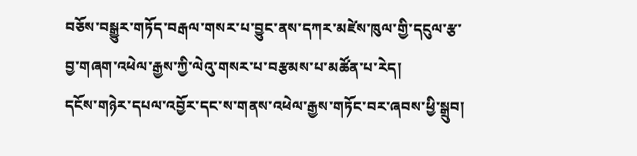བཅོས་བསྒྱུར་གཏོད་བརྒལ་གསར་པ་བྱུང་ནས་དཀར་མཛེས་ཁུལ་གྱི་དངུལ་རྩ་བྱ་གཞག་འཕེལ་རྒྱས་ཀྱི་ལེའུ་གསར་པ་བརྩམས་པ་མཚོན་པ་རེད།
དངོས་གཉེར་དཔལ་འབྱོར་དང་ས་གནས་འཕེལ་རྒྱས་གཏོང་བར་ཞབས་ཕྱི་སྒྲུབ།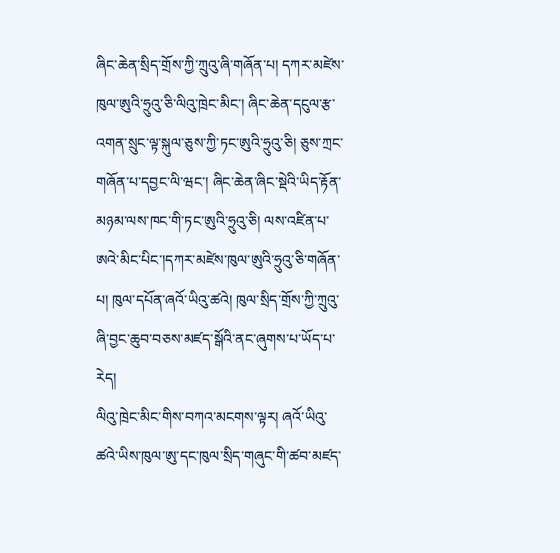ཞིང་ཆེན་སྲིད་གྲོས་ཀྱི་ཀྲུའུ་ཞི་གཞོན་པ། དཀར་མཛེས་ཁུལ་ཨུའི་ཧྲུའུ་ཅི་ལིའུ་ཁྲེང་མིང་། ཞིང་ཆེན་དངུལ་རྩ་འགན་སྲུང་ལྟ་སྐུལ་ཅུས་ཀྱི་ཏང་ཨུའི་ཧྲུའུ་ཅི། ཅུས་ཀྲང་གཞོན་པ་དབྱང་ལི་ཝང་། ཞིང་ཆེན་ཞིང་སྡེའི་ཡིད་རྟོན་མཉམ་ལས་ཁང་གི་ཏང་ཨུའི་ཧྲུའུ་ཅི། ལས་འཛིན་པ་ཨའེ་མིང་པིང་།དཀར་མཛེས་ཁུལ་ཨུའི་ཧྲུའུ་ཅི་གཞོན་པ། ཁུལ་དཔོན་ཞའོ་ཡིའུ་ཚའེ། ཁུལ་སྲིད་གྲོས་ཀྱི་ཀྲུའུ་ཞི་བྱང་ཆུབ་བཅས་མཛད་སྒོའི་ནང་ཞུགས་པ་ཡོད་པ་རེད།
ལིའུ་ཁྲེང་མིང་གིས་བཀའ་མངགས་ལྟར། ཞའོ་ཡིའུ་ཚའེ་ཡིས་ཁུལ་ཨུ་དང་ཁུལ་སྲིད་གཞུང་གི་ཚབ་མཛད་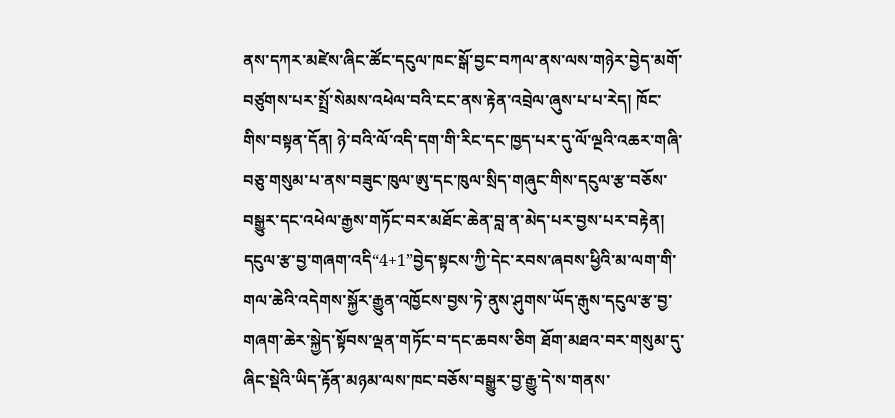ནས་དཀར་མཛེས་ཞིང་ཚོང་དངུལ་ཁང་སྒོ་བྱང་བཀལ་ནས་ལས་གཉེར་བྱེད་མགོ་བཙུགས་པར་སྤྲོ་སེམས་འཕེལ་བའི་ངང་ནས་རྟེན་འབྲེལ་ཞུས་པ་པ་རེད། ཁོང་གིས་བསྟན་དོན། ཉེ་བའི་ལོ་འདི་དག་གི་རིང་དང་ཁྱད་པར་དུ་ལོ་ལྔའི་འཆར་གཞི་བཅུ་གསུམ་པ་ནས་བཟུང་ཁུལ་ཨུ་དང་ཁུལ་སྲིད་གཞུང་གིས་དངུལ་རྩ་བཅོས་བསྒྱུར་དང་འཕེལ་རྒྱས་གཏོང་བར་མཐོང་ཆེན་བླ་ན་མེད་པར་བྱས་པར་བརྟེན། དངུལ་རྩ་བྱ་གཞག་འདི“4+1”བྱེད་སྟངས་ཀྱི་དེང་རབས་ཞབས་ཕྱིའི་མ་ལག་གི་གལ་ཆེའི་འདེགས་སྐྱོར་རྒྱུན་འཁྱོངས་བྱས་ཏེ་ནུས་ཤུགས་ཡོད་རྒུས་དངུལ་རྩ་བྱ་གཞག་ཆེར་སྐྱེད་སྟོབས་ལྡན་གཏོང་བ་དང་ཆབས་ཅིག ཐོག་མཐའ་བར་གསུམ་དུ་ཞིང་སྡེའི་ཡིད་རྟོན་མཉམ་ལས་ཁང་བཅོས་བསྒྱུར་བྱ་རྒྱུ་དེ་ས་གནས་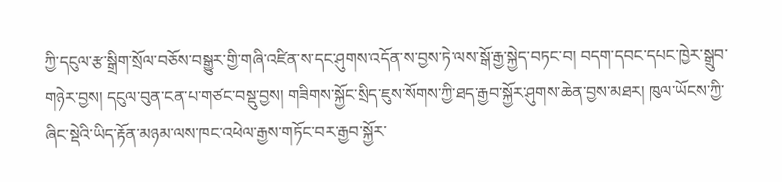ཀྱི་དངུལ་རྩ་སྒྲིག་སྲོལ་བཅོས་བསྒྱུར་གྱི་གཞི་འཛིན་ས་དང་ཤུགས་འདོན་ས་བྱས་ཏེ་ལས་སྒོ་རྒྱ་སྐྱེད་བཏང་བ། བདག་དབང་དཔང་ཁྱེར་སྒྲུབ་གཉེར་བྱས། དངུལ་བུན་ངན་པ་གཙང་བསྡུ་བྱས། གཟིགས་སྐྱོང་སྲིད་ཇུས་སོགས་ཀྱི་ཐད་རྒྱབ་སྐྱོར་ཤུགས་ཆེན་བྱས་མཐར། ཁུལ་ཡོངས་ཀྱི་ཞིང་སྡེའི་ཡིད་རྟོན་མཉམ་ལས་ཁང་འཕེལ་རྒྱས་གཏོང་བར་རྒྱབ་སྐྱོར་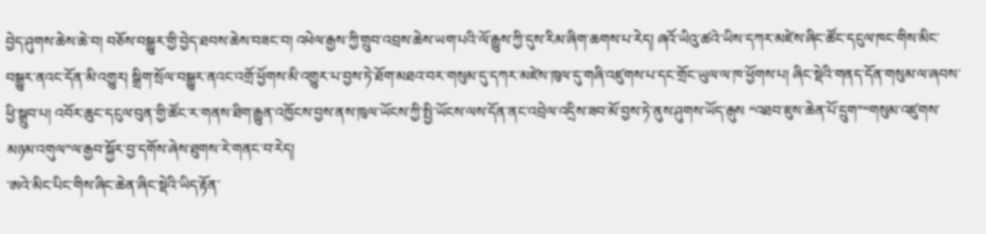བྱེད་ཤུགས་ཆེས་ཆེ་བ། བཅོས་བསྒྱུར་གྱི་བྱེད་ཐབས་ཆེས་བཟང་བ། འཕེལ་རྒྱས་ཀྱི་གྲུབ་འབྲས་ཆེས་ཡག་པའི་ལོ་རྒྱུས་ཀྱི་དུས་རིམ་ཞིག་ཆགས་པ་རེད། ཞའོ་ཡིའུ་ཚའེ་ཡིས་དཀར་མཛེས་ཞིང་ཚོང་དངུལ་ཁང་གིས་མིང་བསྒྱུར་ནའང་དོན་མི་འགྱུར། སྒྲིག་སྲོལ་བསྒྱུར་ནའང་འགྲོ་ཕྱོགས་མི་འགྱུར་པ་བྱས་ཏེ་ཐོག་མཐའ་བར་གསུམ་དུ་དཀར་མཛེས་ཁུལ་དུ་གཞི་འཛུགས་པ་དང་གྲོང་ཡུལ་ལ་ཁ་ཕྱོགས་པ། ཞིང་སྡེའི་གནད་དོན་གསུམ་ལ་ཞབས་ཕྱི་སྒྲུབ་པ། འབོར་ཆུང་དངུལ་བུན་གྱི་ཚོང་ར་གནས་ཐིག་རྒྱུན་འཁྱོངས་བྱས་ནས་ཁུལ་ཡོངས་ཀྱི་སྤྱི་ཡོངས་ལས་དོན་ནང་འབྲེལ་འདྲིས་ཟབ་མོ་བྱས་ཏེ་ནུས་ཤུགས་ཡོད་རྒུས “འཐབ་ཇུས་ཆེན་པོ་དྲུག”“གསུམ་འཛུགས་མཉམ་འགུལ”ལ་རྒྱབ་སྐྱོར་བྱ་དགོས་ཞེས་ཐུགས་རེ་གནང་བ་རེད།
་ཨའེ་མིང་པིང་གིས་ཞིང་ཆེན་ཞིང་སྡེའི་ཡིད་རྟོན་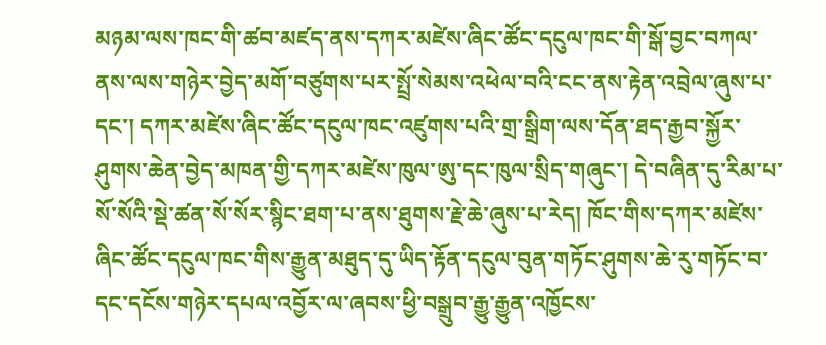མཉམ་ལས་ཁང་གི་ཚབ་མཛད་ནས་དཀར་མཛེས་ཞིང་ཚོང་དངུལ་ཁང་གི་སྒོ་བྱང་བཀལ་ནས་ལས་གཉེར་བྱེད་མགོ་བཙུགས་པར་སྤྲོ་སེམས་འཕེལ་བའི་ངང་ནས་རྟེན་འབྲེལ་ཞུས་པ་དང་། དཀར་མཛེས་ཞིང་ཚོང་དངུལ་ཁང་འཛུགས་པའི་གྲ་སྒྲིག་ལས་དོན་ཐད་རྒྱབ་སྐྱོར་ཤུགས་ཆེན་བྱེད་མཁན་གྱི་དཀར་མཛེས་ཁུལ་ཨུ་དང་ཁུལ་སྲིད་གཞུང་། དེ་བཞིན་དུ་རིམ་པ་སོ་སོའི་སྡེ་ཚན་སོ་སོར་སྙིང་ཐག་པ་ནས་ཐུགས་རྗེ་ཆེ་ཞུས་པ་རེད། ཁོང་གིས་དཀར་མཛེས་ཞིང་ཚོང་དངུལ་ཁང་གིས་རྒྱུན་མཐུད་དུ་ཡིད་རྟོན་དངུལ་བུན་གཏོང་ཤུགས་ཆེ་རུ་གཏོང་བ་དང་དངོས་གཉེར་དཔལ་འབྱོར་ལ་ཞབས་ཕྱི་བསྒྲུབ་རྒྱུ་རྒྱུན་འཁྱོངས་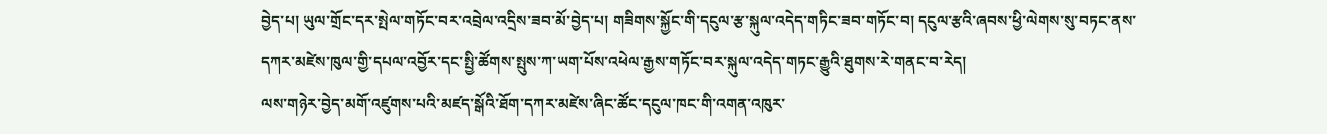བྱེད་པ། ཡུལ་གྲོང་དར་སྤེལ་གཏོང་བར་འབྲེལ་འདྲིས་ཟབ་མོ་བྱེད་པ། གཟིགས་སྐྱོང་གི་དངུལ་རྩ་སྐུལ་འདེད་གཏིང་ཟབ་གཏོང་བ། དངུལ་རྩའི་ཞབས་ཕྱི་ལེགས་སུ་བཏང་ནས་དཀར་མཛེས་ཁུལ་གྱི་དཔལ་འབྱོར་དང་སྤྱི་ཚོགས་སྤུས་ཀ་ཡག་པོས་འཕེལ་རྒྱས་གཏོང་བར་སྐུལ་འདེད་གཏང་རྒྱུའི་ཐུགས་རེ་གནང་བ་རེད།
ལས་གཉེར་བྱེད་མགོ་འཛུགས་པའི་མཛད་སྒོའི་ཐོག་དཀར་མཛེས་ཞིང་ཚོང་དངུལ་ཁང་གི་འགན་འཁུར་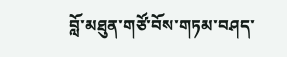བློ་མཐུན་གཙོ་བོས་གཏམ་བཤད་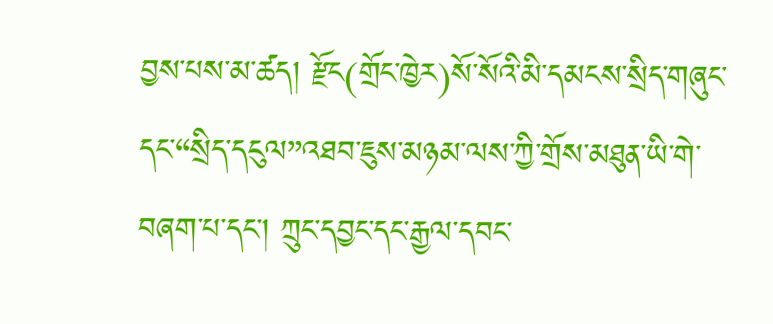བྱས་པས་མ་ཚད། རྫོང(གྲོང་ཁྱེར)སོ་སོའི་མི་དམངས་སྲིད་གཞུང་དང་“སྲིད་དངུལ”འཐབ་ཇུས་མཉམ་ལས་ཀྱི་གྲོས་མཐུན་ཡི་གེ་བཞག་པ་དང་། ཀྲུང་དབྱང་དང་རྒྱལ་དབང་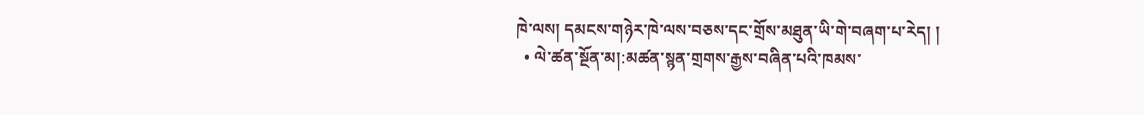ཁེ་ལས། དམངས་གཉེར་ཁེ་ལས་བཅས་དང་གྲོས་མཐུན་ཡི་གེ་བཞག་པ་རེད། །
  • ལེ་ཚན་སྔོན་མ།:མཚན་སྙན་གྲགས་རྒྱས་བཞིན་པའི་ཁམས་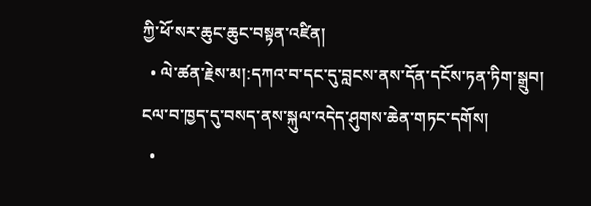ཀྱི་ཕོ་སར་ཆུང་ཆུང་བསྟན་འཛིན།
  • ལེ་ཚན་རྗེས་མ།:དཀའ་བ་དང་དུ་བླངས་ནས་དོན་དངོས་ཏན་ཏིག་སྒྲུབ། ངལ་བ་ཁྱད་དུ་བསད་ནས་སྐུལ་འདེད་ཤུགས་ཆེན་གཏང་དགོས།
  •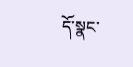དོ་སྣང་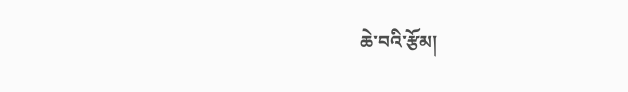ཆེ་བའི་རྩོམ།